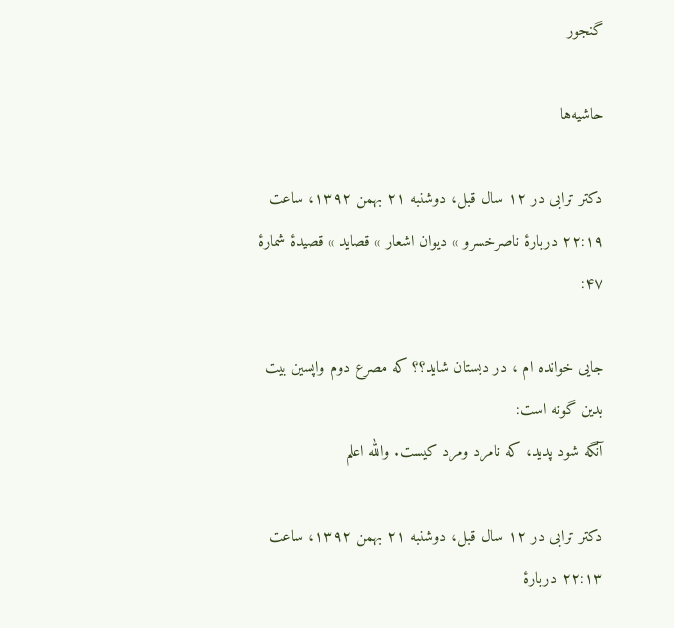گنجور

حاشیه‌ها

دکتر ترابی در ۱۲ سال قبل، دوشنبه ۲۱ بهمن ۱۳۹۲، ساعت ۲۲:۱۹ دربارهٔ ناصرخسرو » دیوان اشعار » قصاید » قصیدهٔ شمارهٔ ۴۷:

جایی خوانده ام ، در دبستان شاید؟؟ که مصرع دوم واپسین بیت بدین گونه است:
آنگه شود پدید، که نامرد ومرد کیست. والله اعلم

دکتر ترابی در ۱۲ سال قبل، دوشنبه ۲۱ بهمن ۱۳۹۲، ساعت ۲۲:۱۳ دربارهٔ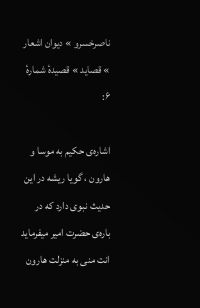ناصرخسرو » دیوان اشعار » قصاید » قصیدهٔ شمارهٔ ۶:

اشاره‌ی حکیم به موسا و هارون ، گویا ریشه در این حدیث نبوی دارد که در باره‌ی حضرت امیر میفرماید
انت منی به منزلت هارون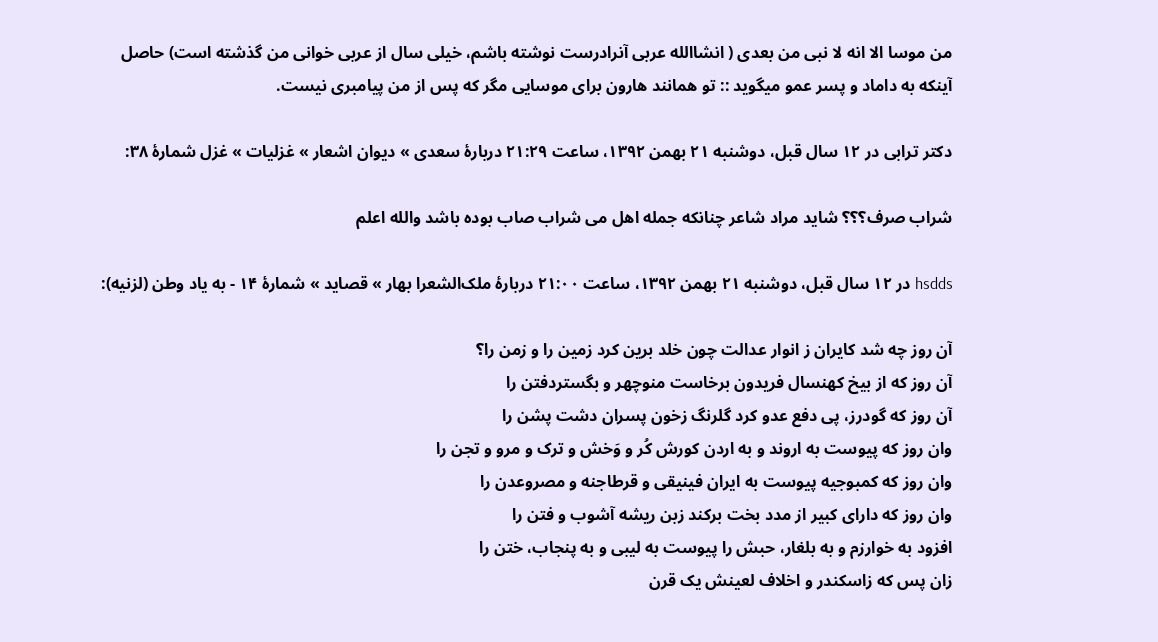من موسا الا انه لا نبی من بعدی ( انشاالله عربی آنرادرست نوشته باشم، خیلی سال از عربی خوانی من گذشته است) حاصل آینکه به داماد و پسر عمو میگوید :: تو همانند هارون برای موسایی مگر که پس از من پیامبری نیست.

دکتر ترابی در ۱۲ سال قبل، دوشنبه ۲۱ بهمن ۱۳۹۲، ساعت ۲۱:۲۹ دربارهٔ سعدی » دیوان اشعار » غزلیات » غزل شمارهٔ ۳۸:

شراب صرف؟؟؟ شاید مراد شاعر چنانکه جمله اهل می شراب صاب بوده باشد والله اعلم

hsdds در ۱۲ سال قبل، دوشنبه ۲۱ بهمن ۱۳۹۲، ساعت ۲۱:۰۰ دربارهٔ ملک‌الشعرا بهار » قصاید » شمارهٔ ۱۴ - به یاد وطن (لزنیه):

آن روز چه شد کایران ز انوار عدالت چون خلد برین کرد زمین را و زمن را؟
آن روز که از بیخ کهنسال فریدون برخاست منوچهر و بگستردفتن را
آن روز که گودرز، پی دفع عدو کرد گلرنگ زخون پسران دشت پشن را
وان روز که پیوست به اروند و به اردن کورش کُر و وَخش و ترک و مرو و تجن را
وان روز که کمبوجیه پیوست به ایران فینیقی و قرطاجنه و مصروعدن را
وان روز که دارای کبیر از مدد بخت برکند زبن ریشه آشوب و فتن را
افزود به خوارزم و به بلغار، حبش را پیوست به لیبی و به پنجاب، ختن را
زان پس که زاسکندر و اخلاف لعینش یک قرن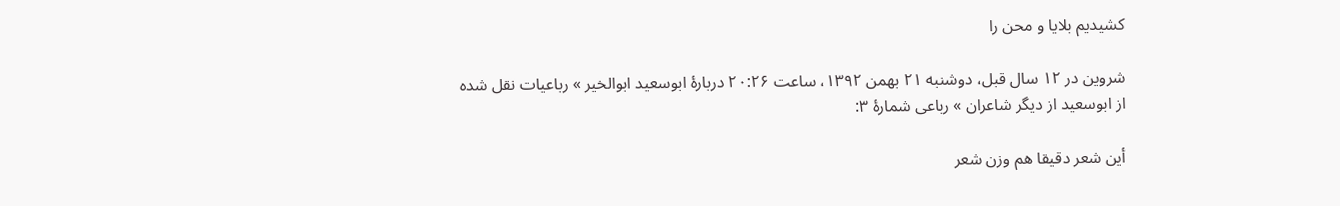کشیدیم بلایا و محن را

شروین در ۱۲ سال قبل، دوشنبه ۲۱ بهمن ۱۳۹۲، ساعت ۲۰:۲۶ دربارهٔ ابوسعید ابوالخیر » رباعیات نقل شده از ابوسعید از دیگر شاعران » رباعی شمارهٔ ۳:

أین شعر دقیقا هم وزن شعر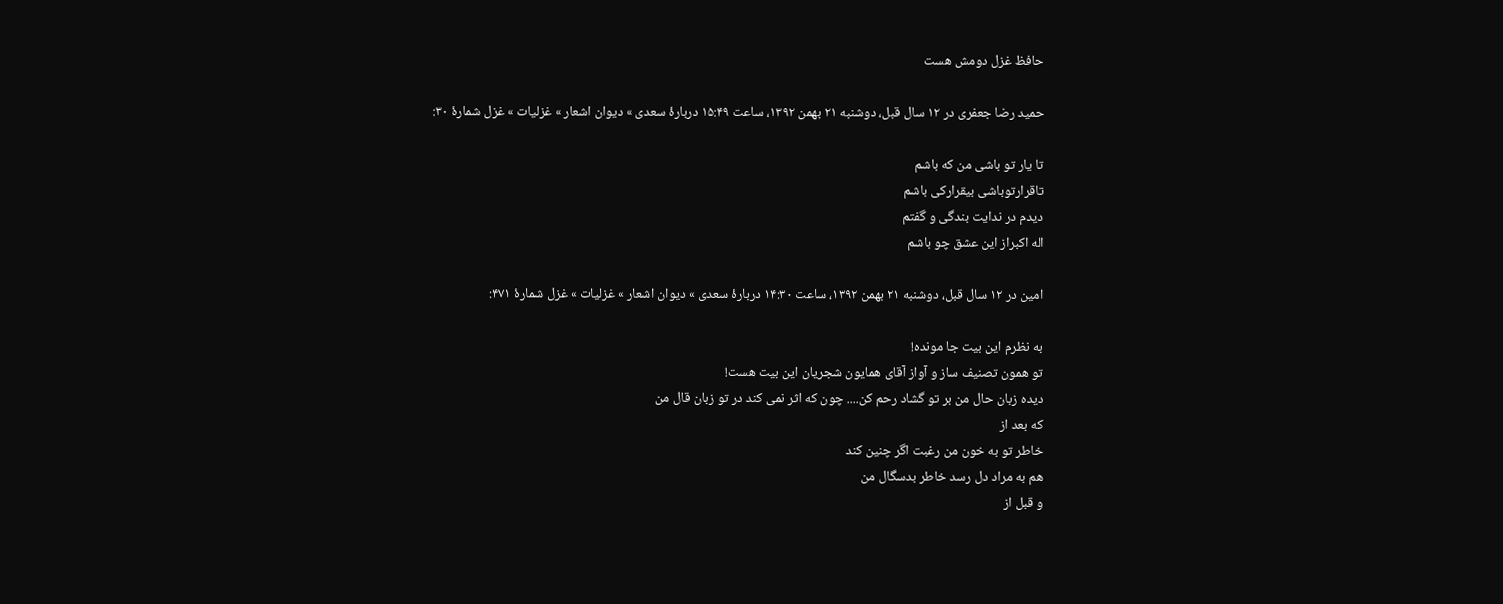حافظ غزل دومش هست

حمید رضا جعفری در ۱۲ سال قبل، دوشنبه ۲۱ بهمن ۱۳۹۲، ساعت ۱۵:۴۹ دربارهٔ سعدی » دیوان اشعار » غزلیات » غزل شمارهٔ ۳۰:

تا یار تو باشی من که باشم
تاقرارتوباشی بیقرارکی باشم
دیدم در ندایت بندگی و گفتم
اله اکبراز این عشق چو باشم

امین در ۱۲ سال قبل، دوشنبه ۲۱ بهمن ۱۳۹۲، ساعت ۱۴:۳۰ دربارهٔ سعدی » دیوان اشعار » غزلیات » غزل شمارهٔ ۴۷۱:

به نظرم این بیت جا مونده!
تو همون تصنیف ساز و آواز آقای همایون شجریان این بیت هست!
دیده زبان حال من بر تو گشاد رحم کن.... چون که اثر نمی کند در تو زبان قال من
که بعد از
خاطر تو به خون من رغبت اگر چنین کند
هم به مراد دل رسد خاطر بدسگال من
و قبل از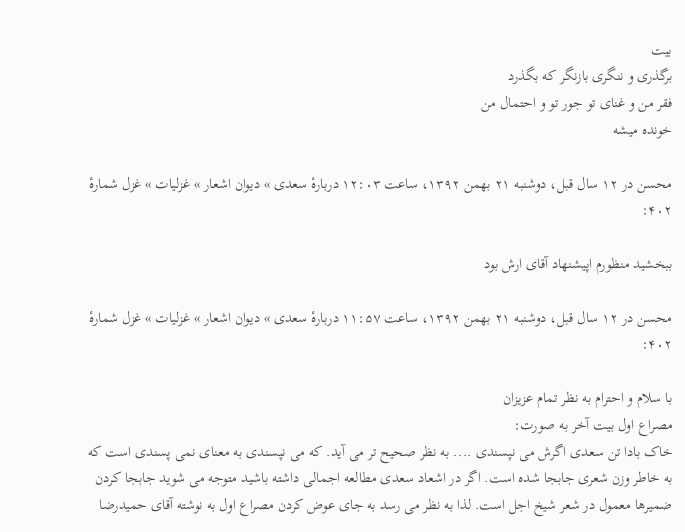بیت
برگذری و ننگری بازنگر که بگذرد
فقر من و غنای تو جور تو و احتمال من
خونده میشه

محسن در ۱۲ سال قبل، دوشنبه ۲۱ بهمن ۱۳۹۲، ساعت ۱۲:۰۳ دربارهٔ سعدی » دیوان اشعار » غزلیات » غزل شمارهٔ ۴۰۲:

ببخشید منظورم اپیشنهاد آقای ارش بود

محسن در ۱۲ سال قبل، دوشنبه ۲۱ بهمن ۱۳۹۲، ساعت ۱۱:۵۷ دربارهٔ سعدی » دیوان اشعار » غزلیات » غزل شمارهٔ ۴۰۲:

با سلام و احترام به نظر تمام عزیزان
مصراع اول بیت آخر به صورت:
خاک بادا تن سعدی اگرش می نپسندی .... به نظر صحیح تر می آید. که می نپسندی به معنای نمی پسندی است که به خاطر وزن شعری جابجا شده است. اگر در اشعاد سعدی مطالعه اجمالی داشته باشید متوجه می شوید جابجا کردن ضمیرها معمول در شعر شیخ اجل است. لذا به نظر می رسد به جای عوض کردن مصراع اول به نوشته آقای حمیدرضا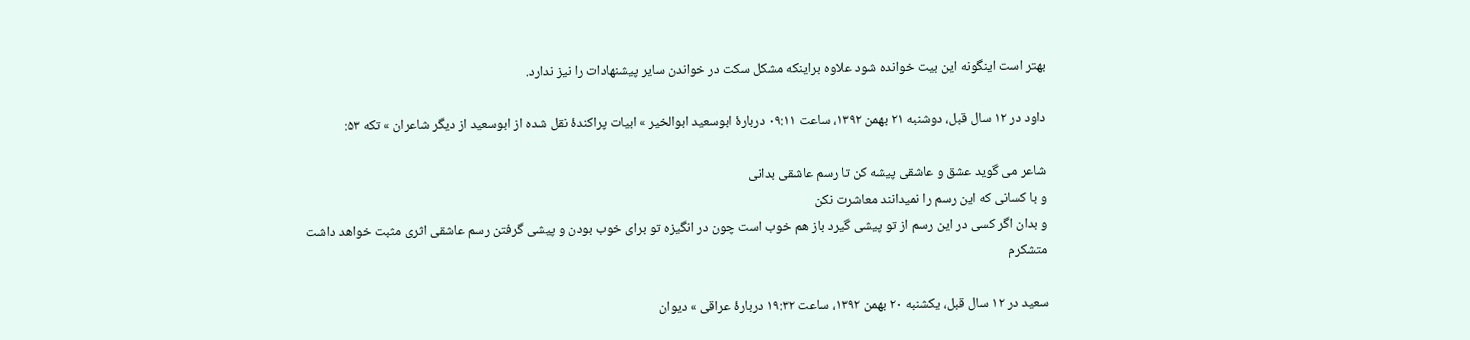بهتر است اینگونه این بیت خوانده شود علاوه براینکه مشکل سکت در خواندن سایر پیشنهادات را نیز ندارد.

داود در ۱۲ سال قبل، دوشنبه ۲۱ بهمن ۱۳۹۲، ساعت ۰۹:۱۱ دربارهٔ ابوسعید ابوالخیر » ابیات پراکندهٔ نقل شده از ابوسعید از دیگر شاعران » تکه ۵۳:

شاعر می گوید عشق و عاشقی پیشه کن تا رسم عاشقی بدانی
و با کسانی که این رسم را نمیدانند معاشرت نکن
و بدان اگر کسی در این رسم از تو پیشی گیرد باز هم خوب است چون در انگیزه تو برای خوب بودن و پیشی گرفتن رسم عاشقی اثری مثبت خواهد داشت
متشکرم

سعید در ۱۲ سال قبل، یکشنبه ۲۰ بهمن ۱۳۹۲، ساعت ۱۹:۳۲ دربارهٔ عراقی » دیوان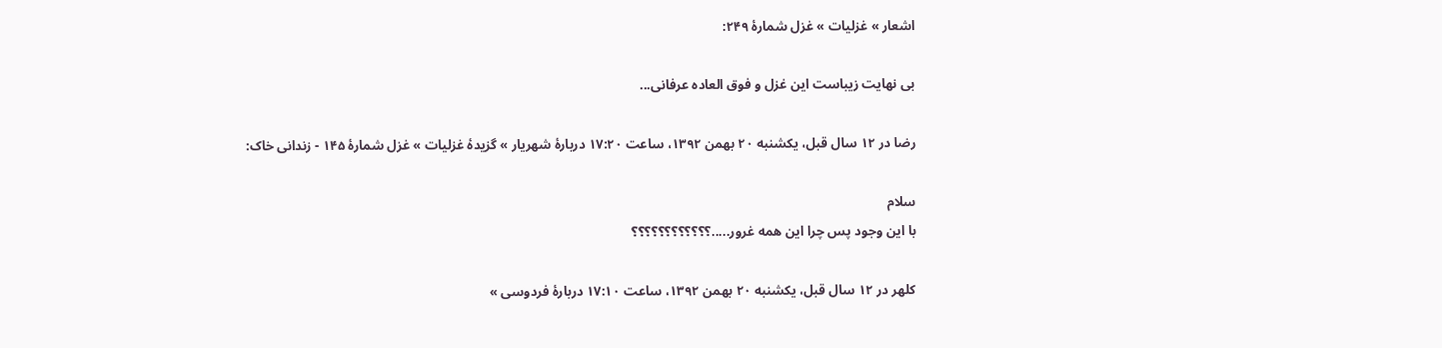اشعار » غزلیات » غزل شمارهٔ ۲۴۹:

بی نهایت زیباست این غزل و فوق العاده عرفانی...

رضا در ۱۲ سال قبل، یکشنبه ۲۰ بهمن ۱۳۹۲، ساعت ۱۷:۲۰ دربارهٔ شهریار » گزیدهٔ غزلیات » غزل شمارهٔ ۱۴۵ - زندانی خاک:

سلام
با این وجود پس چرا این همه غرور.....؟؟؟؟؟؟؟؟؟؟؟؟

کلهر در ۱۲ سال قبل، یکشنبه ۲۰ بهمن ۱۳۹۲، ساعت ۱۷:۱۰ دربارهٔ فردوسی »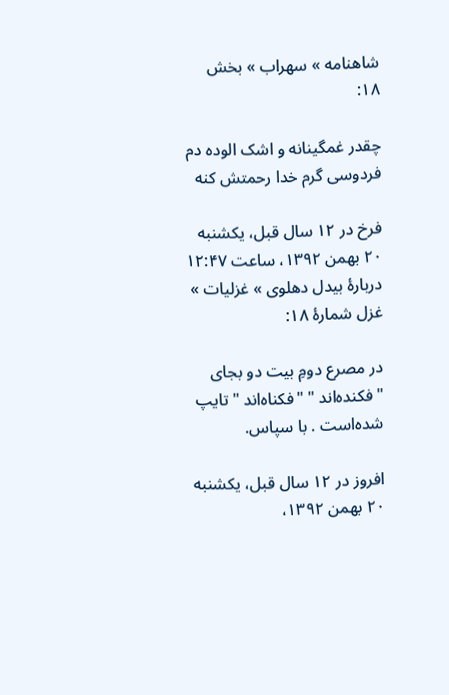شاهنامه » سهراب » بخش ۱۸:

چقدر غمگینانه و اشک الوده دم فردوسی گرم خدا رحمتش کنه

فرخ در ۱۲ سال قبل، یکشنبه ۲۰ بهمن ۱۳۹۲، ساعت ۱۲:۴۷ دربارهٔ بیدل دهلوی » غزلیات » غزل شمارهٔ ۱۸:

در مصرع دومِ بیت دو بجای "فکنده‌اند " "فکناه‌اند " تایپ شده‌است . با سپاس.

افروز در ۱۲ سال قبل، یکشنبه ۲۰ بهمن ۱۳۹۲،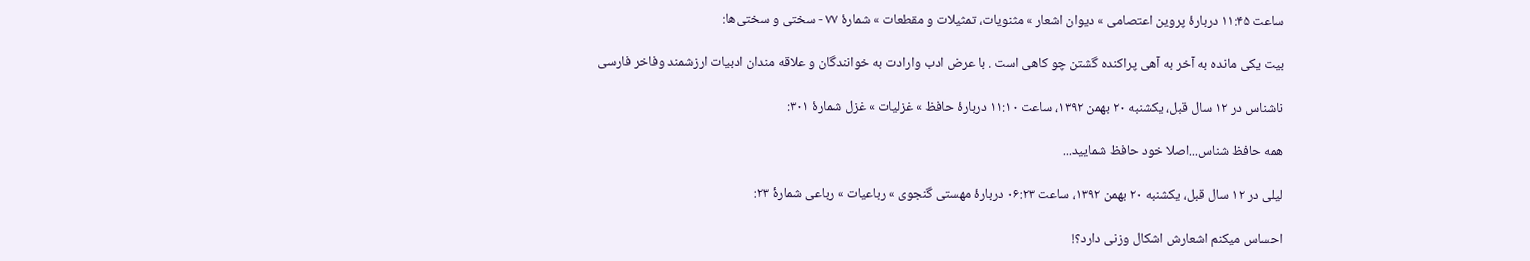ساعت ۱۱:۴۵ دربارهٔ پروین اعتصامی » دیوان اشعار » مثنویات، تمثیلات و مقطعات » شمارهٔ ۷۷ - سختی و سختی‌ها:

بیت یکی مانده به آخر به آهی پراکنده گشتن چو کاهی است . با عرض ادب وارادت به خوانندگان و علاقه مندان ادبیات ارزشمند وفاخر فارسی

ناشناس در ۱۲ سال قبل، یکشنبه ۲۰ بهمن ۱۳۹۲، ساعت ۱۱:۱۰ دربارهٔ حافظ » غزلیات » غزل شمارهٔ ۳۰۱:

همه حافظ شناس...اصلا خود حافظ شمایید...

لیلی در ۱۲ سال قبل، یکشنبه ۲۰ بهمن ۱۳۹۲، ساعت ۰۶:۲۳ دربارهٔ مهستی گنجوی » رباعیات » رباعی شمارۀ ۲۳:

احساس میکنم اشعارش اشکال وزنی دارد؟!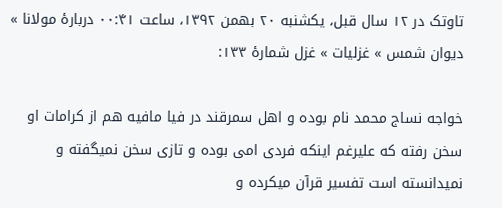تاوتک در ۱۲ سال قبل، یکشنبه ۲۰ بهمن ۱۳۹۲، ساعت ۰۰:۴۱ دربارهٔ مولانا » دیوان شمس » غزلیات » غزل شمارهٔ ۱۳۳:

خواجه نساج محمد نام بوده و اهل سمرقند در فیا مافیه هم از کرامات او سخن رفته که علیرغم اینکه فردی امی بوده و تازی سخن نمیگفته و نمیدانسته است تفسیر قرآن میکرده و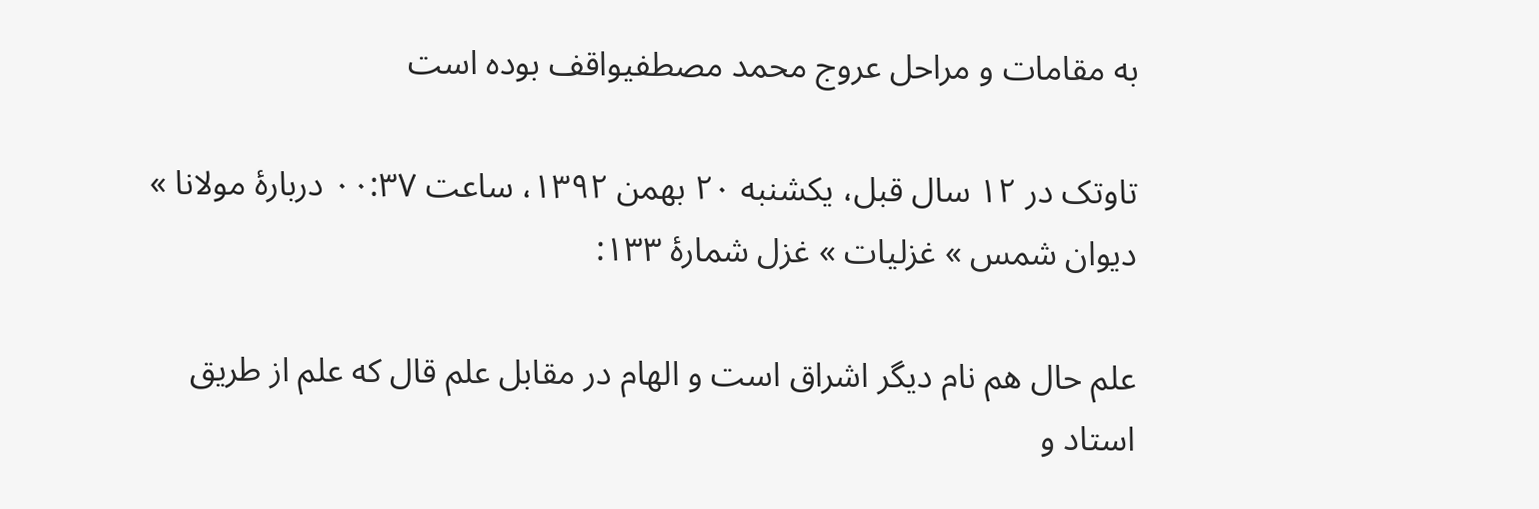به مقامات و مراحل عروج محمد مصطفیواقف بوده است

تاوتک در ۱۲ سال قبل، یکشنبه ۲۰ بهمن ۱۳۹۲، ساعت ۰۰:۳۷ دربارهٔ مولانا » دیوان شمس » غزلیات » غزل شمارهٔ ۱۳۳:

علم حال هم نام دیگر اشراق است و الهام در مقابل علم قال که علم از طریق استاد و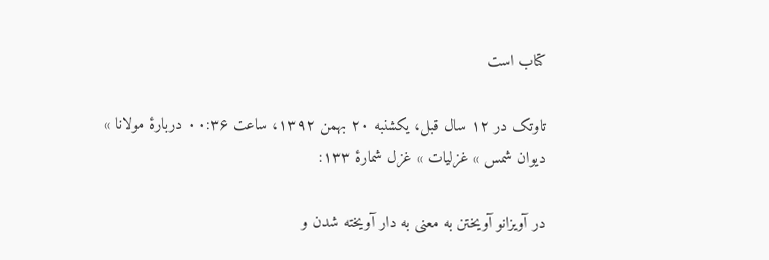کتاب است

تاوتک در ۱۲ سال قبل، یکشنبه ۲۰ بهمن ۱۳۹۲، ساعت ۰۰:۳۶ دربارهٔ مولانا » دیوان شمس » غزلیات » غزل شمارهٔ ۱۳۳:

در آویزانو آویختن به معنی به دار آویخته شدن و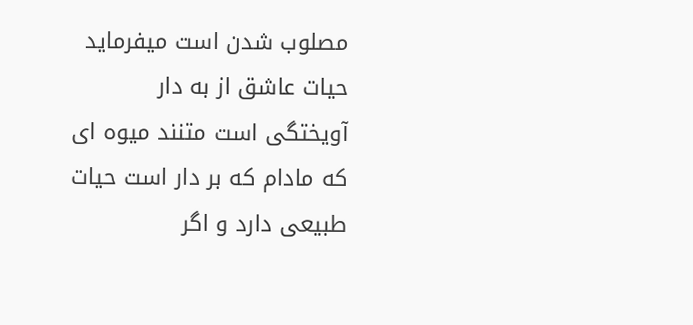مصلوب شدن است میفرماید حیات عاشق از به دار آویختگی است متنند میوه ای که مادام که بر دار است حیات طبیعی دارد و اگر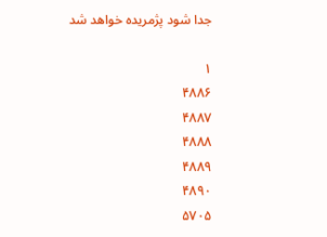جدا شود پژمریده خواهد شد

۱
۴۸۸۶
۴۸۸۷
۴۸۸۸
۴۸۸۹
۴۸۹۰
۵۷۰۵